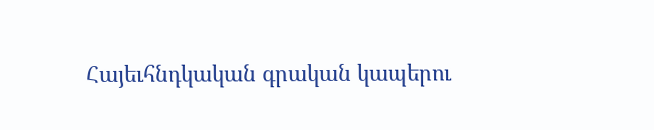Հայեւհնդկական գրական կապերու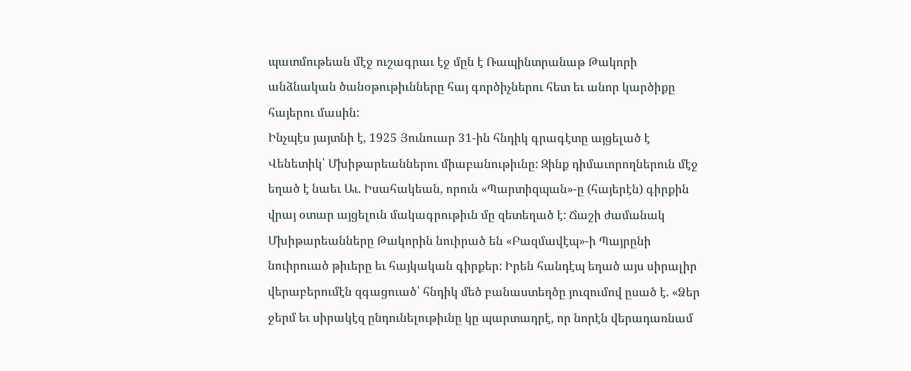պատմութեան մէջ ուշագրաւ էջ մըն է Ռապինտրանաթ Թակորի անձնական ծանօթութիւնները հայ գործիչներու հետ եւ անոր կարծիքը հայերու մասին:
Ինչպէս յայտնի է, 1925 Յունուար 31-ին հնդիկ գրագէտը այցելած է Վենետիկ՝ Մխիթարեաններու միաբանութիւնը: Զինք դիմաւորողներուն մէջ եղած է նաեւ Աւ. Իսահակեան, որուն «Պարտիզպան»-ը (հայերէն) գիրքին վրայ օտար այցելուն մակագրութիւն մը զետեղած է: Ճաշի ժամանակ Մխիթարեանները Թակորին նուիրած են «Բազմավէպ»-ի Պայրընի նուիրուած թիւերը եւ հայկական գիրքեր: Իրեն հանդէպ եղած այս սիրալիր վերաբերումէն զգացուած՝ հնդիկ մեծ բանաստեղծը յուզումով ըսած է. «Ձեր ջերմ եւ սիրակէզ ընդունելութիւնը կը պարտադրէ, որ նորէն վերադառնամ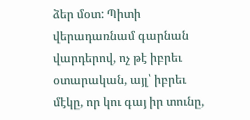ձեր մօտ: Պիտի վերադառնամ գարնան վարդերով, ոչ թէ իբրեւ օտարական, այլ՝ իբրեւ մէկը, որ կու գայ իր տունը,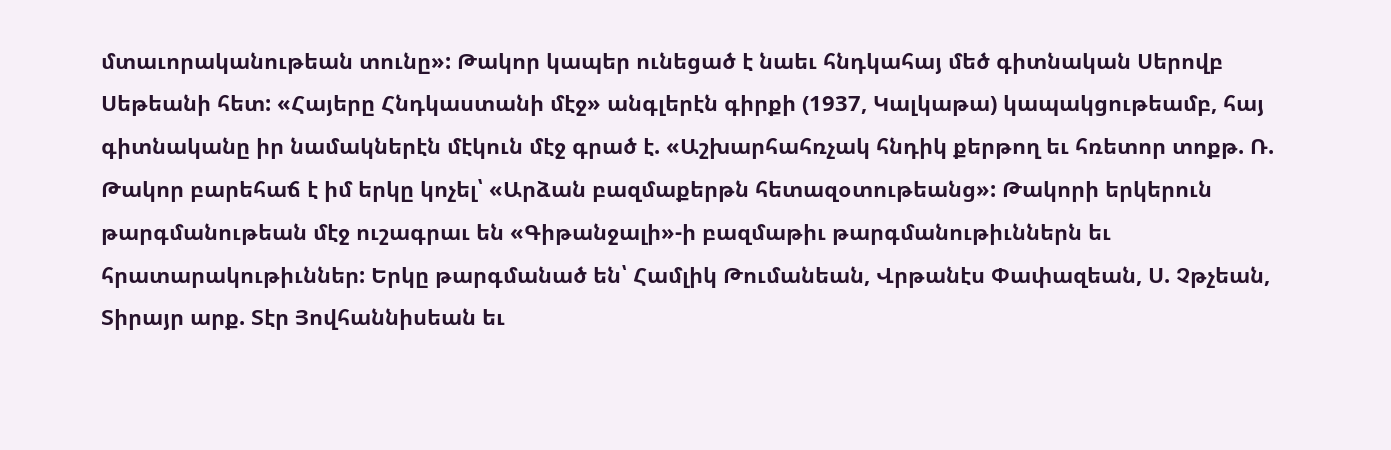մտաւորականութեան տունը»: Թակոր կապեր ունեցած է նաեւ հնդկահայ մեծ գիտնական Սերովբ Սեթեանի հետ: «Հայերը Հնդկաստանի մէջ» անգլերէն գիրքի (1937, Կալկաթա) կապակցութեամբ, հայ գիտնականը իր նամակներէն մէկուն մէջ գրած է. «Աշխարհահռչակ հնդիկ քերթող եւ հռետոր տոքթ. Ռ. Թակոր բարեհաճ է իմ երկը կոչել՝ «Արձան բազմաքերթն հետազօտութեանց»: Թակորի երկերուն թարգմանութեան մէջ ուշագրաւ են «Գիթանջալի»-ի բազմաթիւ թարգմանութիւններն եւ հրատարակութիւններ: Երկը թարգմանած են՝ Համլիկ Թումանեան, Վրթանէս Փափազեան, Ս. Չթչեան, Տիրայր արք. Տէր Յովհաննիսեան եւ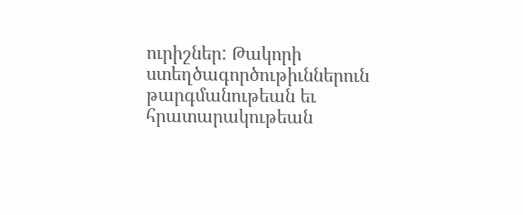ուրիշներ: Թակորի ստեղծագործութիւններուն թարգմանութեան եւ հրատարակութեան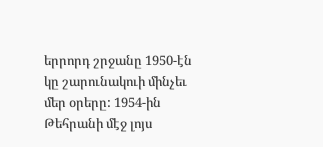երրորդ շրջանը 1950-էն կը շարունակուի մինչեւ մեր օրերը: 1954-ին Թեհրանի մէջ լոյս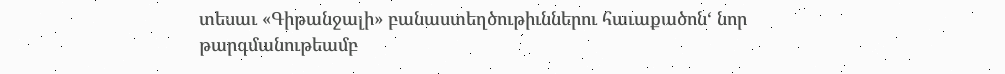տեսաւ «Գիթանջալի» բանաստեղծութիւններու հաւաքածոն‘ նոր թարգմանութեամբ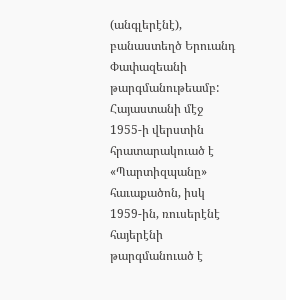(անգլերէնէ), բանաստեղծ Երուանդ Փափազեանի թարգմանութեամբ: Հայաստանի մէջ 1955-ի վերստին հրատարակուած է «Պարտիզպանը» հաւաքածոն, իսկ 1959-ին, ռուսերէնէ հայերէնի թարգմանուած է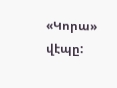«Կորա» վէպը: